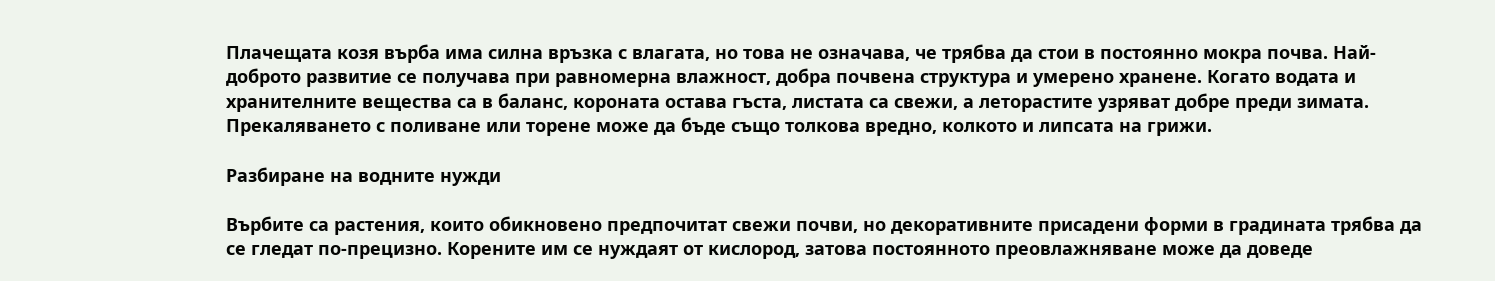Плачещата козя върба има силна връзка с влагата, но това не означава, че трябва да стои в постоянно мокра почва. Най-доброто развитие се получава при равномерна влажност, добра почвена структура и умерено хранене. Когато водата и хранителните вещества са в баланс, короната остава гъста, листата са свежи, а леторастите узряват добре преди зимата. Прекаляването с поливане или торене може да бъде също толкова вредно, колкото и липсата на грижи.

Разбиране на водните нужди

Върбите са растения, които обикновено предпочитат свежи почви, но декоративните присадени форми в градината трябва да се гледат по-прецизно. Корените им се нуждаят от кислород, затова постоянното преовлажняване може да доведе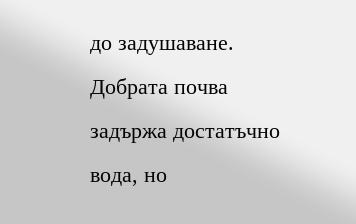до задушаване. Добрата почва задържа достатъчно вода, но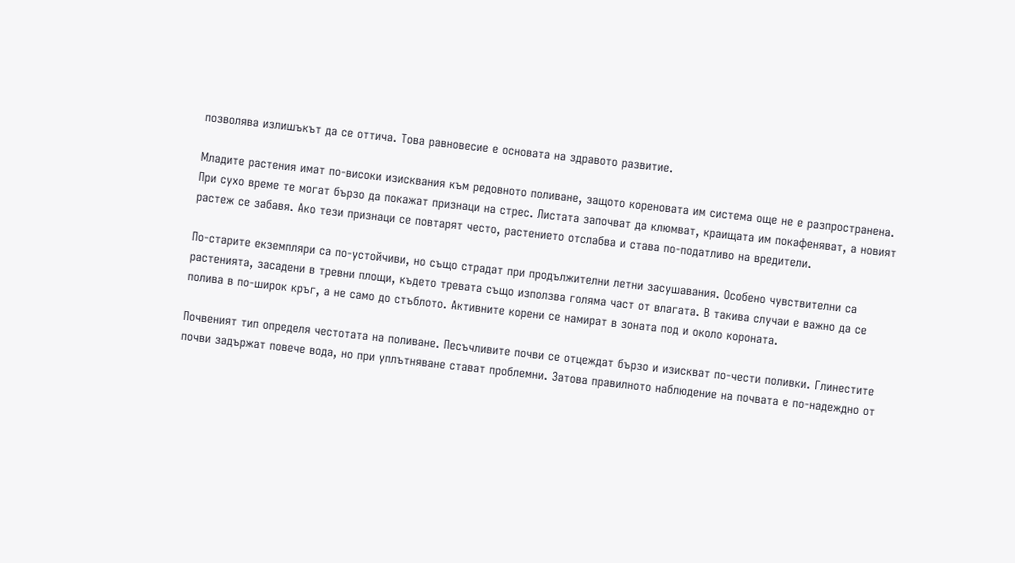позволява излишъкът да се оттича. Това равновесие е основата на здравото развитие.

Младите растения имат по-високи изисквания към редовното поливане, защото кореновата им система още не е разпространена. При сухо време те могат бързо да покажат признаци на стрес. Листата започват да клюмват, краищата им покафеняват, а новият растеж се забавя. Ако тези признаци се повтарят често, растението отслабва и става по-податливо на вредители.

По-старите екземпляри са по-устойчиви, но също страдат при продължителни летни засушавания. Особено чувствителни са растенията, засадени в тревни площи, където тревата също използва голяма част от влагата. В такива случаи е важно да се полива в по-широк кръг, а не само до стъблото. Активните корени се намират в зоната под и около короната.

Почвеният тип определя честотата на поливане. Песъчливите почви се отцеждат бързо и изискват по-чести поливки. Глинестите почви задържат повече вода, но при уплътняване стават проблемни. Затова правилното наблюдение на почвата е по-надеждно от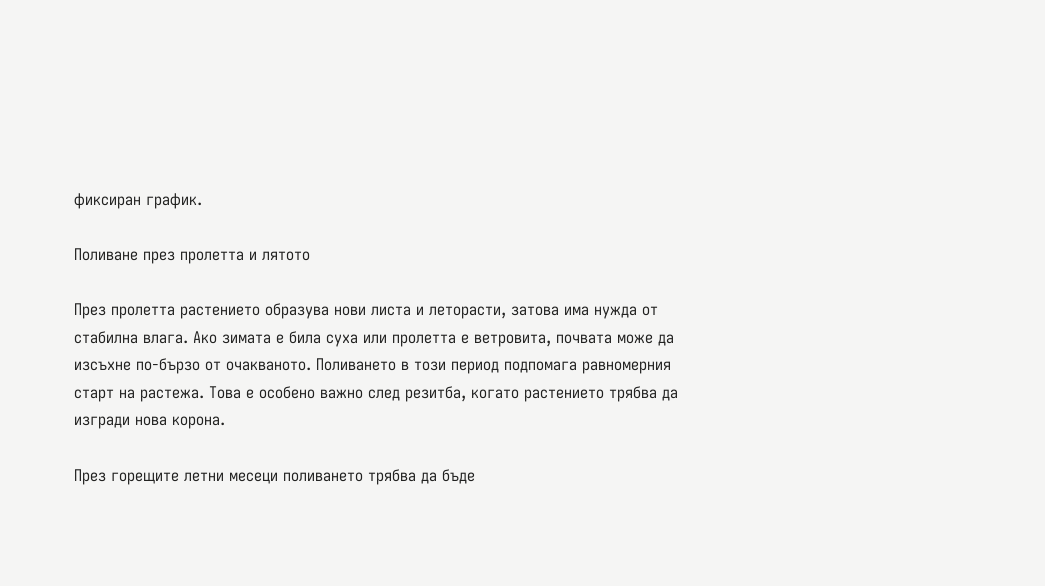фиксиран график.

Поливане през пролетта и лятото

През пролетта растението образува нови листа и леторасти, затова има нужда от стабилна влага. Ако зимата е била суха или пролетта е ветровита, почвата може да изсъхне по-бързо от очакваното. Поливането в този период подпомага равномерния старт на растежа. Това е особено важно след резитба, когато растението трябва да изгради нова корона.

През горещите летни месеци поливането трябва да бъде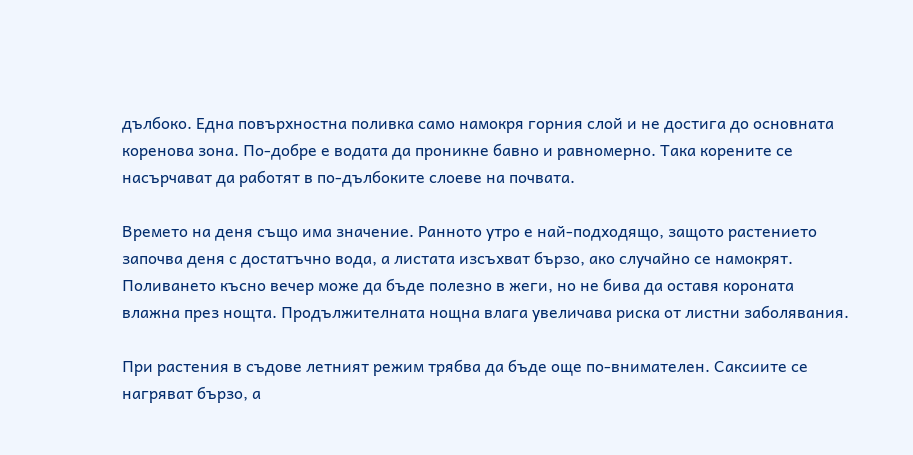дълбоко. Една повърхностна поливка само намокря горния слой и не достига до основната коренова зона. По-добре е водата да проникне бавно и равномерно. Така корените се насърчават да работят в по-дълбоките слоеве на почвата.

Времето на деня също има значение. Ранното утро е най-подходящо, защото растението започва деня с достатъчно вода, а листата изсъхват бързо, ако случайно се намокрят. Поливането късно вечер може да бъде полезно в жеги, но не бива да оставя короната влажна през нощта. Продължителната нощна влага увеличава риска от листни заболявания.

При растения в съдове летният режим трябва да бъде още по-внимателен. Саксиите се нагряват бързо, а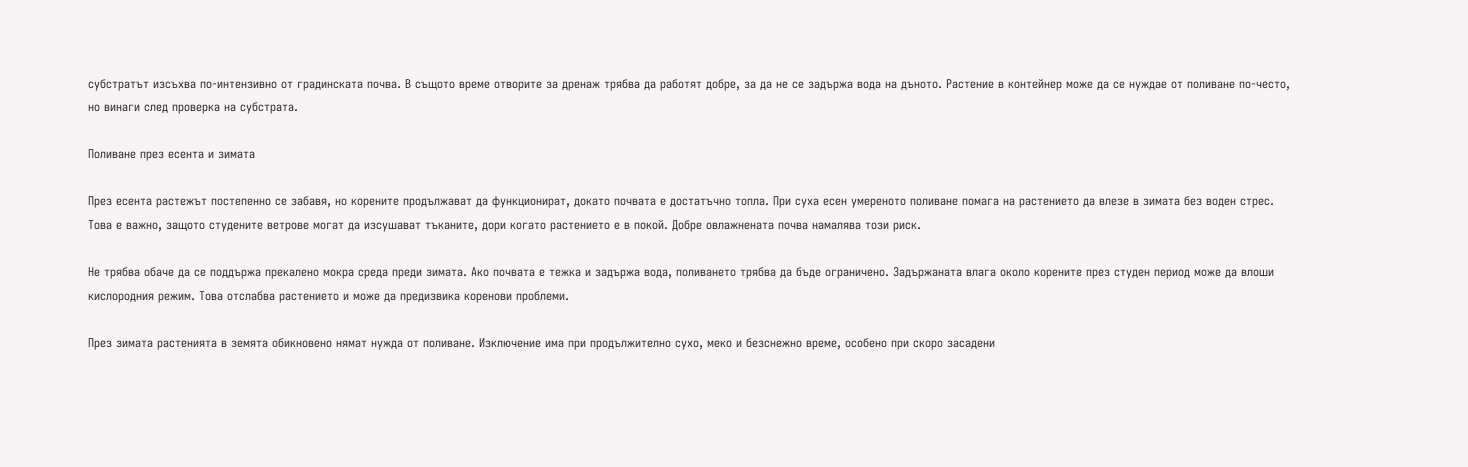субстратът изсъхва по-интензивно от градинската почва. В същото време отворите за дренаж трябва да работят добре, за да не се задържа вода на дъното. Растение в контейнер може да се нуждае от поливане по-често, но винаги след проверка на субстрата.

Поливане през есента и зимата

През есента растежът постепенно се забавя, но корените продължават да функционират, докато почвата е достатъчно топла. При суха есен умереното поливане помага на растението да влезе в зимата без воден стрес. Това е важно, защото студените ветрове могат да изсушават тъканите, дори когато растението е в покой. Добре овлажнената почва намалява този риск.

Не трябва обаче да се поддържа прекалено мокра среда преди зимата. Ако почвата е тежка и задържа вода, поливането трябва да бъде ограничено. Задържаната влага около корените през студен период може да влоши кислородния режим. Това отслабва растението и може да предизвика коренови проблеми.

През зимата растенията в земята обикновено нямат нужда от поливане. Изключение има при продължително сухо, меко и безснежно време, особено при скоро засадени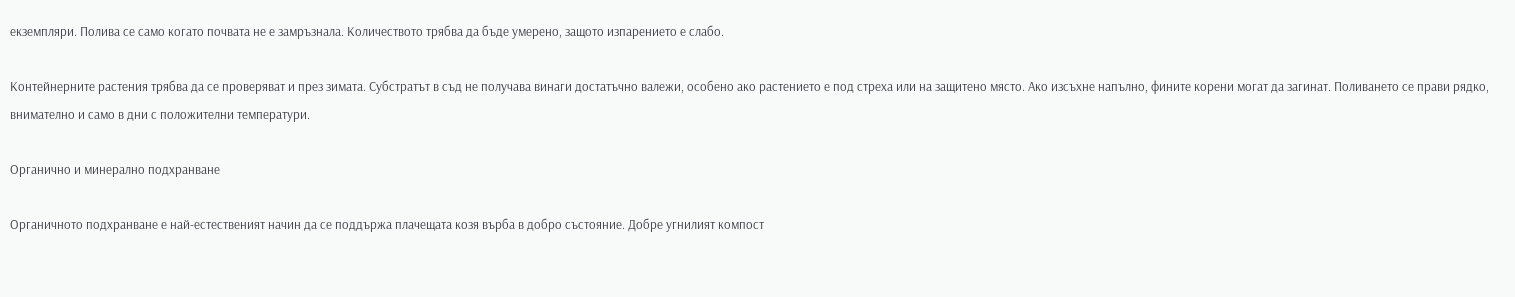екземпляри. Полива се само когато почвата не е замръзнала. Количеството трябва да бъде умерено, защото изпарението е слабо.

Контейнерните растения трябва да се проверяват и през зимата. Субстратът в съд не получава винаги достатъчно валежи, особено ако растението е под стреха или на защитено място. Ако изсъхне напълно, фините корени могат да загинат. Поливането се прави рядко, внимателно и само в дни с положителни температури.

Органично и минерално подхранване

Органичното подхранване е най-естественият начин да се поддържа плачещата козя върба в добро състояние. Добре угнилият компост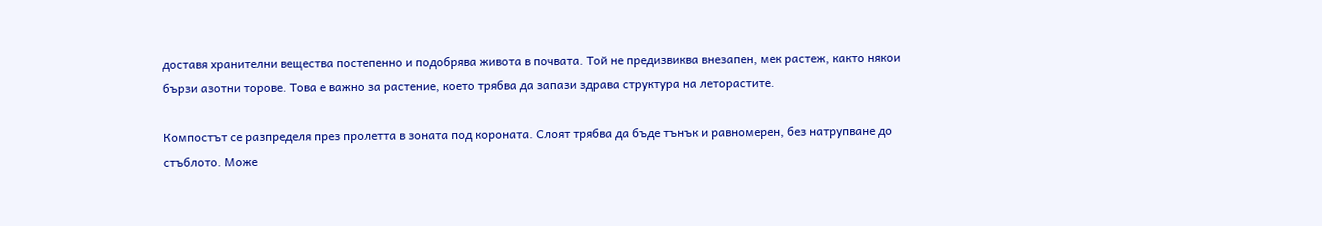доставя хранителни вещества постепенно и подобрява живота в почвата. Той не предизвиква внезапен, мек растеж, както някои бързи азотни торове. Това е важно за растение, което трябва да запази здрава структура на леторастите.

Компостът се разпределя през пролетта в зоната под короната. Слоят трябва да бъде тънък и равномерен, без натрупване до стъблото. Може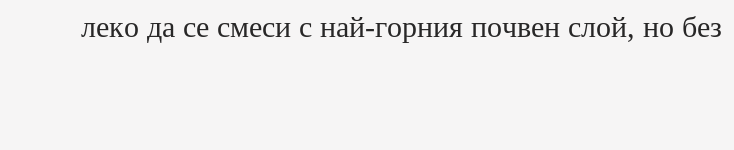леко да се смеси с най-горния почвен слой, но без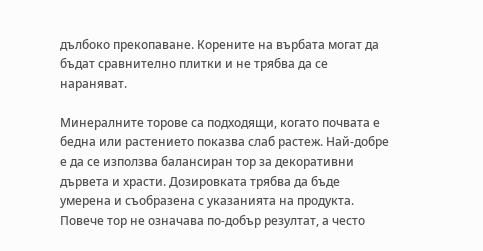дълбоко прекопаване. Корените на върбата могат да бъдат сравнително плитки и не трябва да се нараняват.

Минералните торове са подходящи, когато почвата е бедна или растението показва слаб растеж. Най-добре е да се използва балансиран тор за декоративни дървета и храсти. Дозировката трябва да бъде умерена и съобразена с указанията на продукта. Повече тор не означава по-добър резултат, а често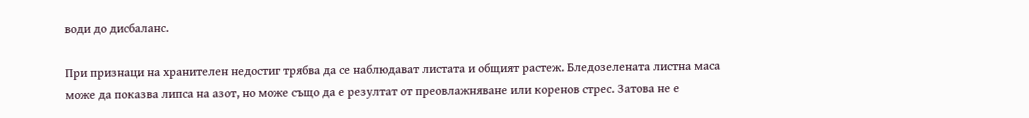води до дисбаланс.

При признаци на хранителен недостиг трябва да се наблюдават листата и общият растеж. Бледозелената листна маса може да показва липса на азот, но може също да е резултат от преовлажняване или коренов стрес. Затова не е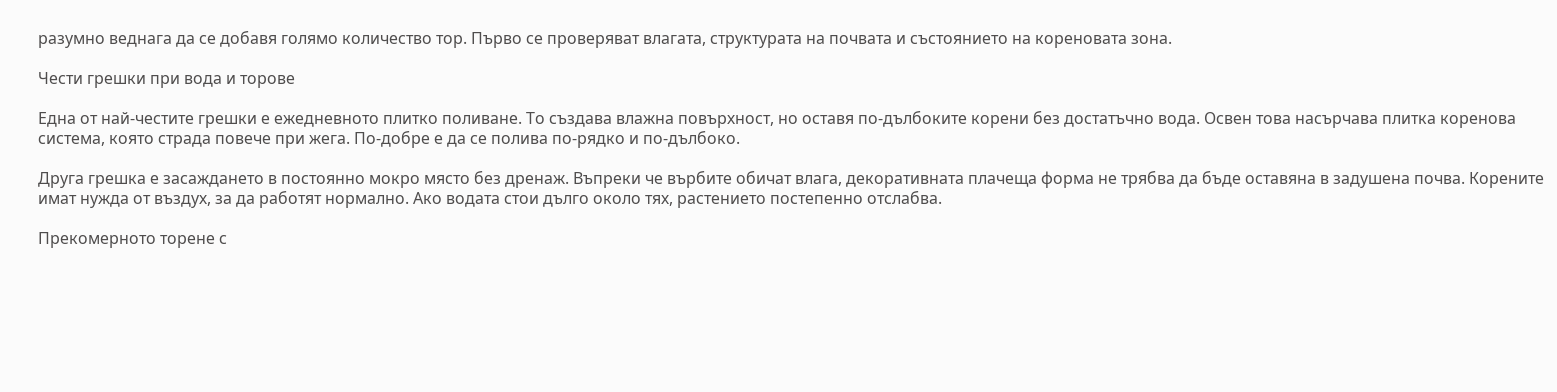разумно веднага да се добавя голямо количество тор. Първо се проверяват влагата, структурата на почвата и състоянието на кореновата зона.

Чести грешки при вода и торове

Една от най-честите грешки е ежедневното плитко поливане. То създава влажна повърхност, но оставя по-дълбоките корени без достатъчно вода. Освен това насърчава плитка коренова система, която страда повече при жега. По-добре е да се полива по-рядко и по-дълбоко.

Друга грешка е засаждането в постоянно мокро място без дренаж. Въпреки че върбите обичат влага, декоративната плачеща форма не трябва да бъде оставяна в задушена почва. Корените имат нужда от въздух, за да работят нормално. Ако водата стои дълго около тях, растението постепенно отслабва.

Прекомерното торене с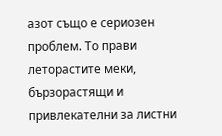азот също е сериозен проблем. То прави леторастите меки, бързорастящи и привлекателни за листни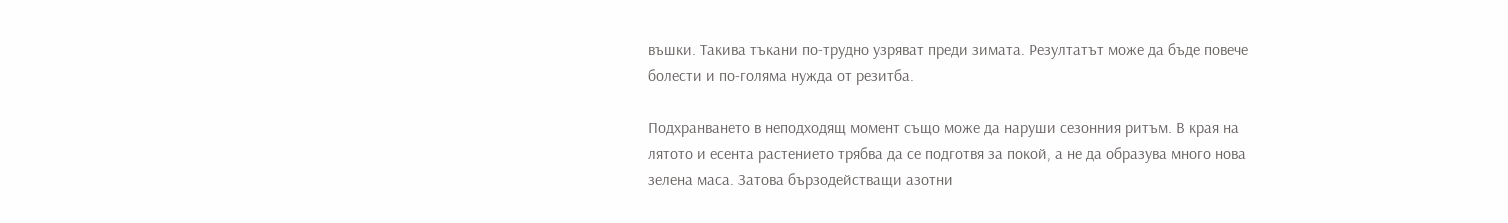въшки. Такива тъкани по-трудно узряват преди зимата. Резултатът може да бъде повече болести и по-голяма нужда от резитба.

Подхранването в неподходящ момент също може да наруши сезонния ритъм. В края на лятото и есента растението трябва да се подготвя за покой, а не да образува много нова зелена маса. Затова бързодействащи азотни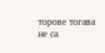торове тогава не са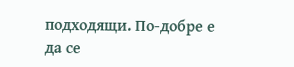подходящи. По-добре е да се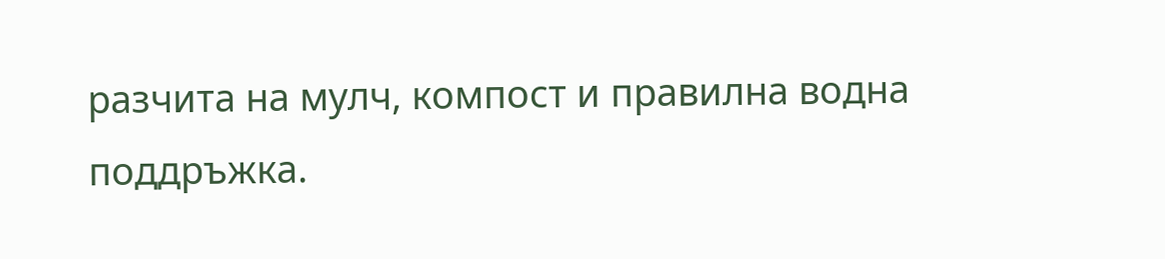разчита на мулч, компост и правилна водна поддръжка.